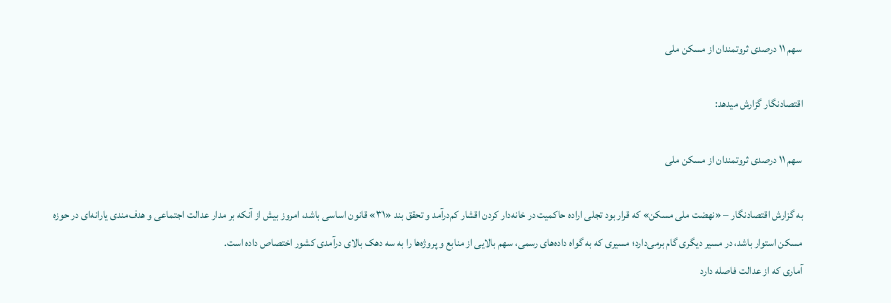سهم ۱۱ درصدی ثروتمندان از مسکن ملی

اقتصادنگار گزارش میدهد:

سهم ۱۱ درصدی ثروتمندان از مسکن ملی

به گزارش اقتصادنگار – «نهضت ملی مسکن» که قرار بود تجلی اراده حاکمیت در خانه‌دار کردن اقشار کم‌درآمد و تحقق بند «۳۱» قانون اساسی باشد، امروز بیش از آنکه بر مدار عدالت اجتماعی و هدف‌مندی یارانه‌ای در حوزه مسکن استوار باشد، در مسیر دیگری گام برمی‌دارد؛ مسیری که به گواه داده‌های رسمی، سهم بالایی از منابع و پروژه‌ها را به سه دهک بالای درآمدی کشور اختصاص داده است.
آماری که از عدالت فاصله دارد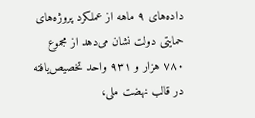داده‌های ۹ ماهه از عملکرد پروژه‌های حمایتی دولت نشان می‌دهد از مجموع ۷۸۰ هزار و ۹۳۱ واحد تخصیص‌یافته در قالب نهضت ملی،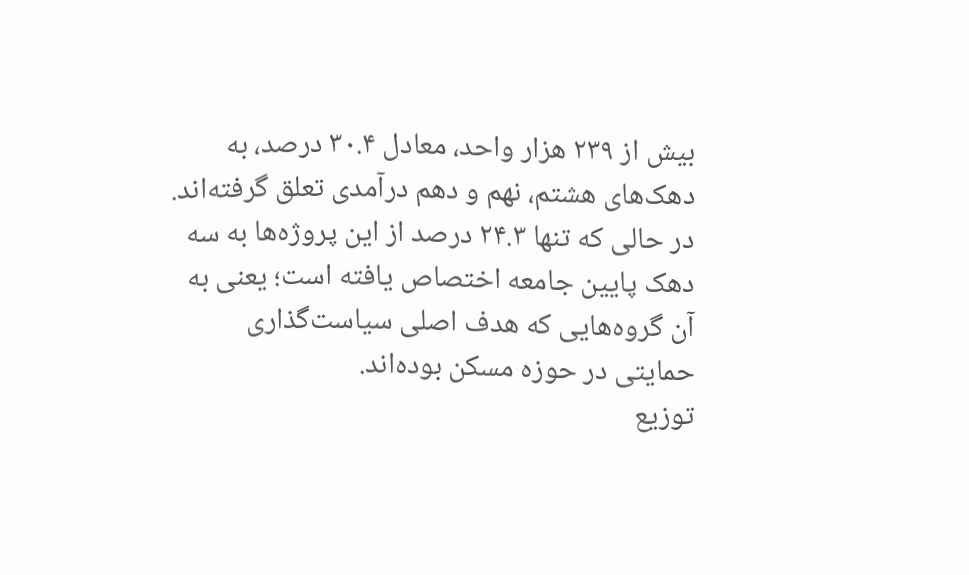بیش از ۲۳۹ هزار واحد، معادل ۳۰.۴ درصد، به دهک‌های هشتم، نهم و دهم درآمدی تعلق گرفته‌اند. در حالی که تنها ۲۴.۳ درصد از این پروژه‌ها به سه دهک پایین جامعه اختصاص یافته است؛ یعنی به آن گروه‌هایی که هدف اصلی سیاست‌گذاری حمایتی در حوزه مسکن بوده‌اند.
توزیع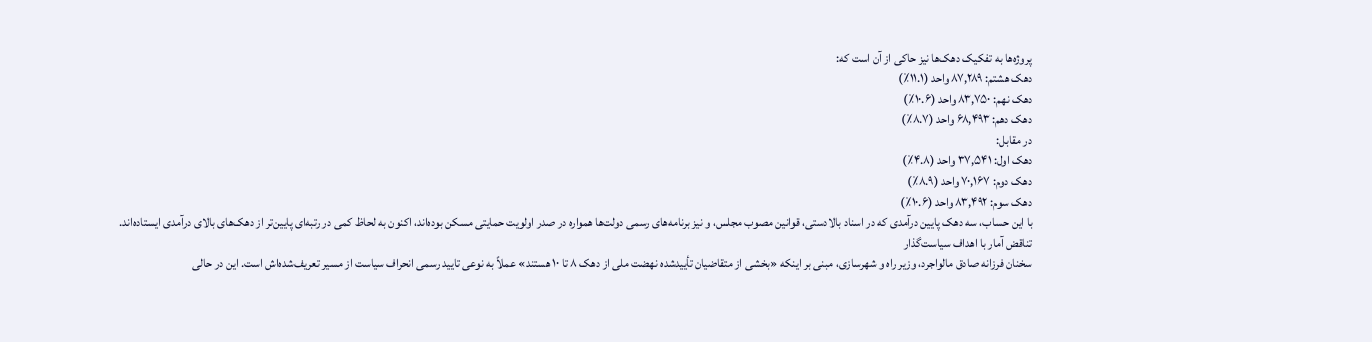پروژه‌ها به تفکیک دهک‌ها نیز حاکی از آن است که:
دهک هشتم: ۸۷,۲۸۹ واحد (۱۱.۱٪)
دهک نهم: ۸۳,۷۵۰ واحد (۱۰.۶٪)
دهک دهم: ۶۸,۴۹۳ واحد (۸.۷٪)
در مقابل:
دهک اول: ۳۷,۵۴۱ واحد (۴.۸٪)
دهک دوم: ۷۰,۱۶۷ واحد (۸.۹٪)
دهک سوم: ۸۳,۴۹۲ واحد (۱۰.۶٪)
با این حساب، سه دهک پایین درآمدی که در اسناد بالادستی، قوانین مصوب مجلس، و نیز برنامه‌های رسمی دولت‌ها همواره در صدر اولویت حمایتی مسکن بوده‌اند، اکنون به لحاظ کمی در رتبه‌ای پایین‌تر از دهک‌های بالای درآمدی ایستاده‌اند.
تناقض آمار با اهداف سیاست‌گذار
سخنان فرزانه صادق مالواجرد، وزیر راه و شهرسازی، مبنی بر اینکه «بخشی از متقاضیان تأییدشده نهضت ملی از دهک ۸ تا ۱۰ هستند» عملاً به نوعی تایید رسمی انحراف سیاست از مسیر تعریف‌شده‌اش است. این در حالی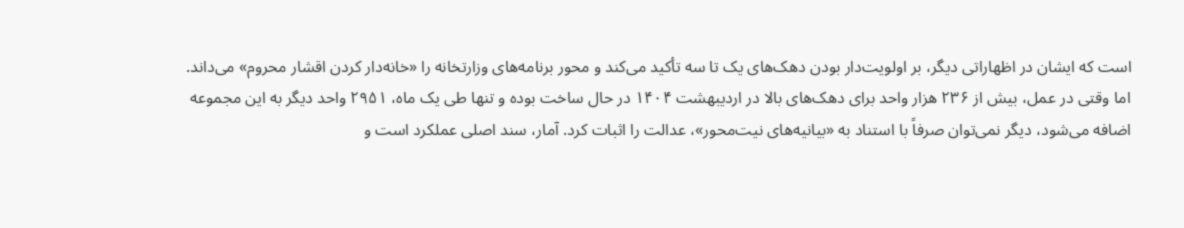است که ایشان در اظهاراتی دیگر، بر اولویت‌دار بودن دهک‌های یک تا سه تأکید می‌کند و محور برنامه‌های وزارتخانه را «خانه‌دار کردن اقشار محروم» می‌داند.
اما وقتی در عمل، بیش از ۲۳۶ هزار واحد برای دهک‌های بالا در اردیبهشت ۱۴۰۴ در حال ساخت بوده و تنها طی یک ماه، ۲۹۵۱ واحد دیگر به این مجموعه اضافه می‌شود، دیگر نمی‌توان صرفاً با استناد به «بیانیه‌های نیت‌محور»، عدالت را اثبات کرد. آمار، سند اصلی عملکرد است و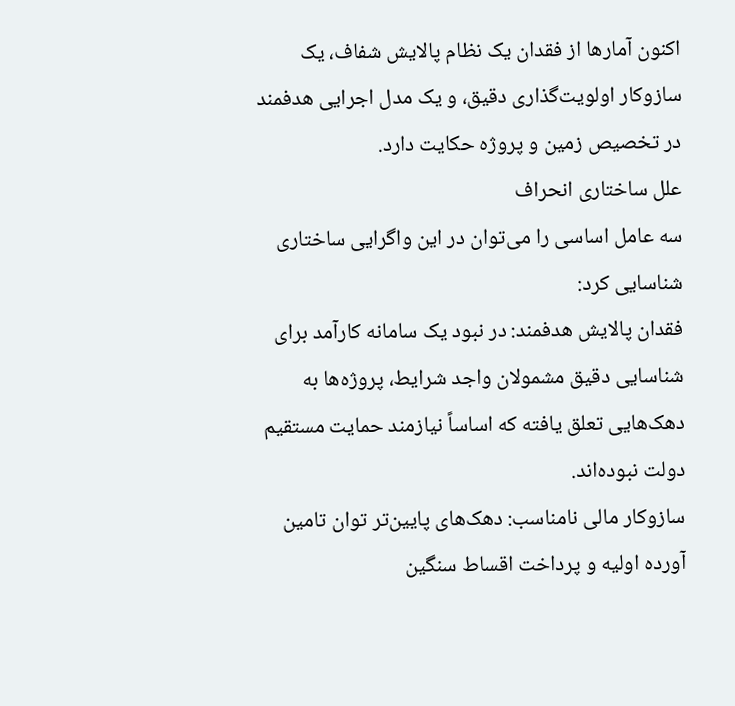اکنون آمارها از فقدان یک نظام پالایش شفاف، یک سازوکار اولویت‌گذاری دقیق، و یک مدل اجرایی هدفمند در تخصیص زمین و پروژه حکایت دارد.
علل ساختاری انحراف
سه عامل اساسی را می‌توان در این واگرایی ساختاری شناسایی کرد:
فقدان پالایش هدفمند: در نبود یک سامانه کارآمد برای شناسایی دقیق مشمولان واجد شرایط، پروژه‌ها به دهک‌هایی تعلق یافته که اساساً نیازمند حمایت مستقیم دولت نبوده‌اند.
سازوکار مالی نامناسب: دهک‌های پایین‌تر توان تامین آورده اولیه و پرداخت اقساط سنگین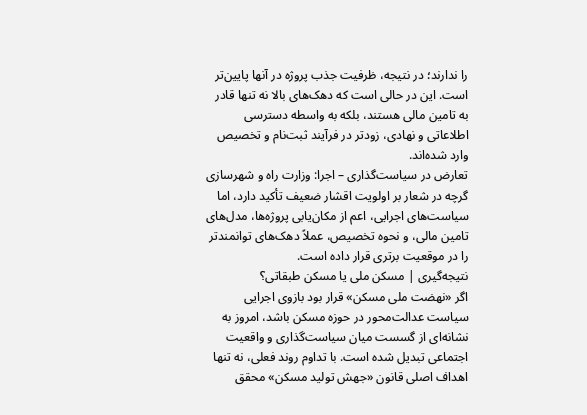را ندارند؛ در نتیجه، ظرفیت جذب پروژه در آنها پایین‌تر است. این در حالی است که دهک‌های بالا نه تنها قادر به تامین مالی هستند، بلکه به واسطه دسترسی اطلاعاتی و نهادی، زودتر در فرآیند ثبت‌نام و تخصیص وارد شده‌اند.
تعارض در سیاست‌گذاری – اجرا: وزارت راه و شهرسازی گرچه در شعار بر اولویت اقشار ضعیف تأکید دارد، اما سیاست‌های اجرایی، اعم از مکان‌یابی پروژه‌ها، مدل‌های تامین مالی، و نحوه تخصیص، عملاً دهک‌های توانمندتر را در موقعیت برتری قرار داده است.
نتیجه‌گیری | مسکن ملی یا مسکن طبقاتی؟
اگر «نهضت ملی مسکن» قرار بود بازوی اجرایی سیاست عدالت‌محور در حوزه مسکن باشد، امروز به نشانه‌ای از گسست میان سیاست‌گذاری و واقعیت اجتماعی تبدیل شده است. با تداوم روند فعلی، نه تنها اهداف اصلی قانون «جهش تولید مسکن» محقق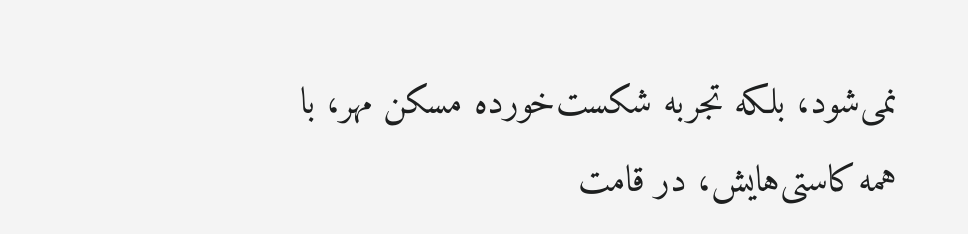نمی‌شود، بلکه تجربه شکست‌خورده مسکن مهر، با همه کاستی‌هایش، در قامت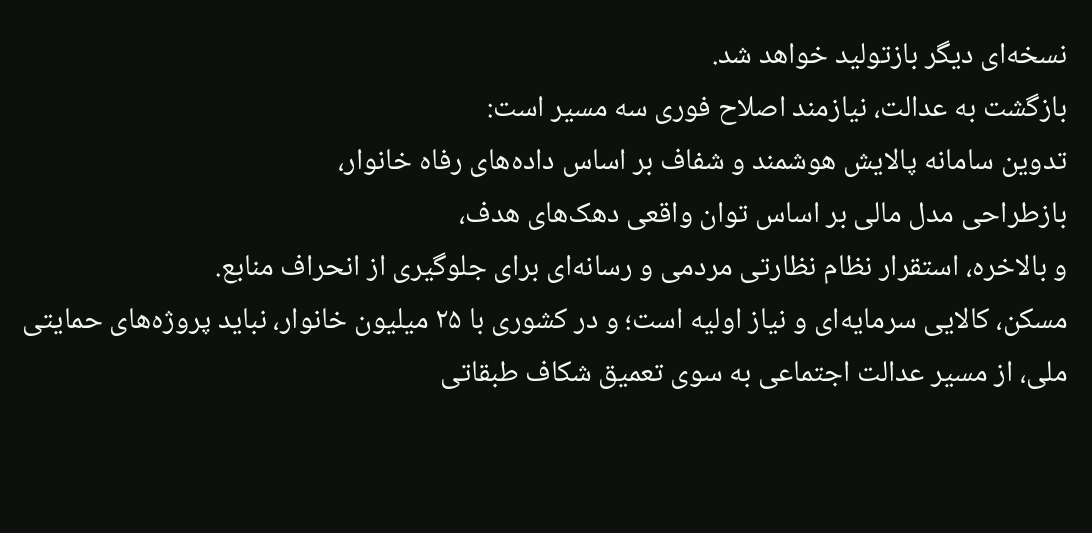نسخه‌ای دیگر بازتولید خواهد شد.
بازگشت به عدالت، نیازمند اصلاح فوری سه مسیر است:
تدوین سامانه پالایش هوشمند و شفاف بر اساس داده‌های رفاه خانوار،
بازطراحی مدل مالی بر اساس توان واقعی دهک‌های هدف،
و بالاخره، استقرار نظام نظارتی مردمی و رسانه‌ای برای جلوگیری از انحراف منابع.
مسکن، کالایی سرمایه‌ای و نیاز اولیه است؛ و در کشوری با ۲۵ میلیون خانوار، نباید پروژه‌های حمایتی ملی، از مسیر عدالت اجتماعی به سوی تعمیق شکاف طبقاتی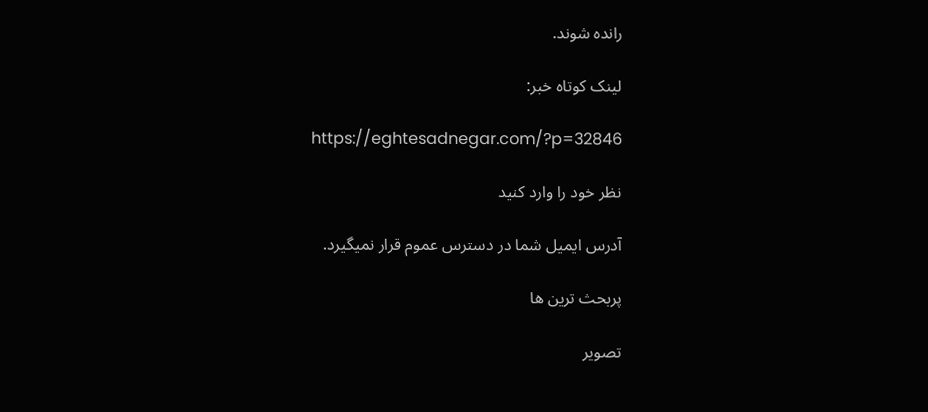رانده شوند.

لینک کوتاه خبر:

https://eghtesadnegar.com/?p=32846

نظر خود را وارد کنید

آدرس ایمیل شما در دسترس عموم قرار نمیگیرد.

پربحث ترین ها

تصویر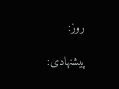روز:

پیشنهادی: